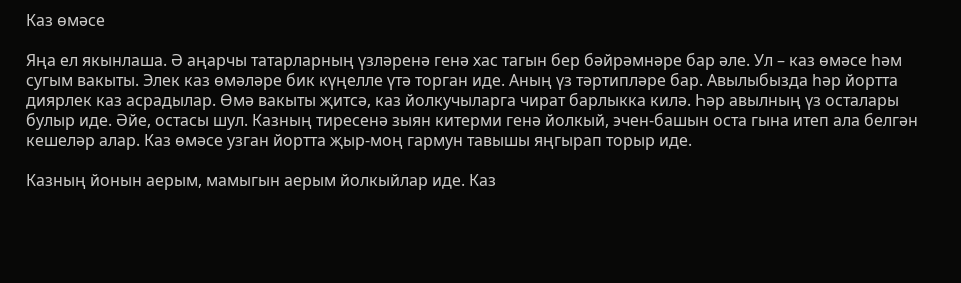Каз өмәсе

Яңа ел якынлаша. Ә аңарчы татарларның үзләренә генә хас тагын бер бәйрәмнәре бар әле. Ул – каз өмәсе һәм сугым вакыты. Элек каз өмәләре бик күңелле үтә торган иде. Аның үз тәртипләре бар. Авылыбызда һәр йортта диярлек каз асрадылар. Өмә вакыты җитсә, каз йолкучыларга чират барлыкка килә. Һәр авылның үз осталары булыр иде. Әйе, остасы шул. Казның тиресенә зыян китерми генә йолкый, эчен-башын оста гына итеп ала белгән кешеләр алар. Каз өмәсе узган йортта җыр-моң гармун тавышы яңгырап торыр иде.

Казның йонын аерым, мамыгын аерым йолкыйлар иде. Каз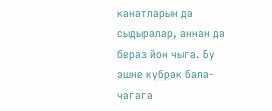канатларын да сыдыралар, аннан да бераз йон чыга. Бу эшне күбрәк бала-чагага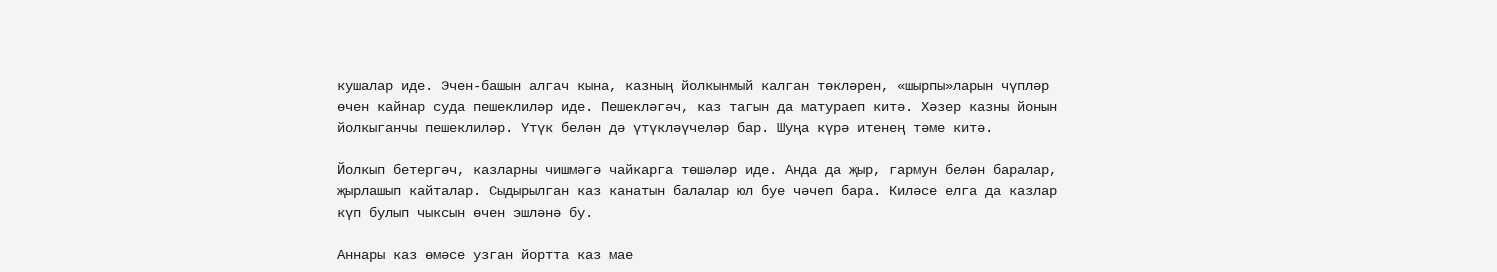кушалар иде. Эчен-башын алгач кына, казның йолкынмый калган төкләрен, «шырпы»ларын чүпләр өчен кайнар суда пешеклиләр иде. Пешекләгәч, каз тагын да матураеп китә. Хәзер казны йонын йолкыганчы пешеклиләр. Үтүк белән дә үтүкләүчеләр бар. Шуңа күрә итенең тәме китә.

Йолкып бетергәч, казларны чишмәгә чайкарга төшәләр иде. Анда да җыр, гармун белән баралар, җырлашып кайталар. Сыдырылган каз канатын балалар юл буе чәчеп бара. Киләсе елга да казлар күп булып чыксын өчен эшләнә бу.

Аннары каз өмәсе узган йортта каз мае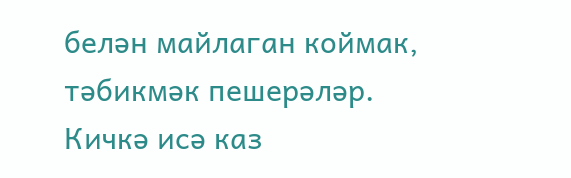белән майлаган коймак, тәбикмәк пешерәләр. Кичкә исә каз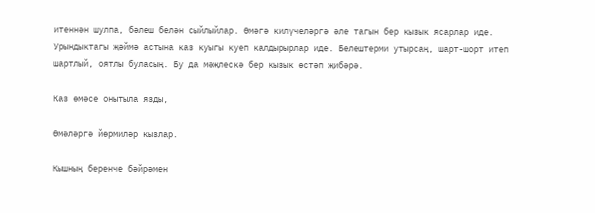итеннән шулпа, бәлеш белән сыйлыйлар. Өмәгә килүчеләргә әле тагын бер кызык ясарлар иде. Урындыктагы җәймә астына каз куыгы куеп калдырырлар иде. Белештерми утырсаң, шарт-шорт итеп шартлый, оятлы буласың. Бу да мәҗлескә бер кызык өстәп җибәрә.

Каз өмәсе онытыла язды,

Өмәләргә йөрмиләр кызлар.

Кышның беренче бәйрәмен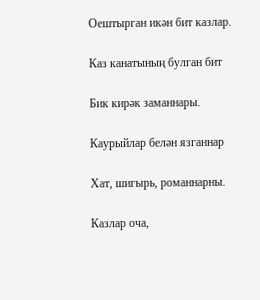Оештырган икән бит казлар.

Каз канатының булган бит

Бик кирәк заманнары.

Каурыйлар белән язганнар

Хат, шигырь, романнарны.

Казлар оча,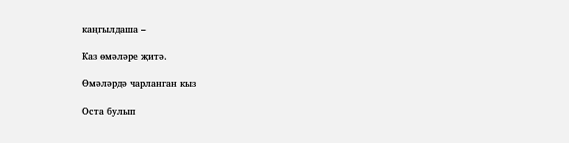каңгылдаша –

Каз өмәләре җитә.

Өмәләрдә чарланган кыз

Оста булып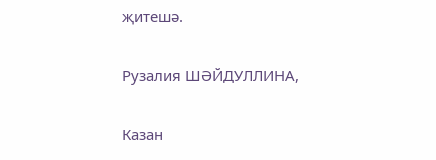җитешә.

Рузалия ШӘЙДУЛЛИНА,

Казан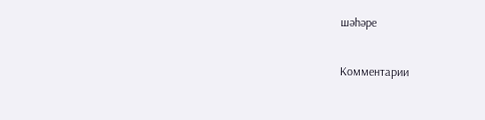шәһәре

Комментарии